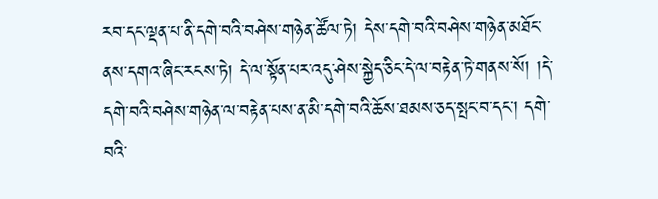རབ་དང་ལྡན་པ་ནི་དགེ་བའི་བཤེས་གཉེན་ཚོལ་ཏེ། དེས་དགེ་བའི་བཤེས་གཉེན་མཐོང་ནས་དགའ་ཞིང་རངས་ཏེ། དེ་ལ་སྟོན་པར་འདུ་ཤེས་སྐྱེད་ཅིང་དེ་ལ་བརྟེན་ཏེ་གནས་སོ། །དེ་དགེ་བའི་བཤེས་གཉེན་ལ་བརྟེན་པས་ན་མི་དགེ་བའི་ཆོས་ཐམས་ཅད་སྤང་བ་དང་། དགེ་བའི་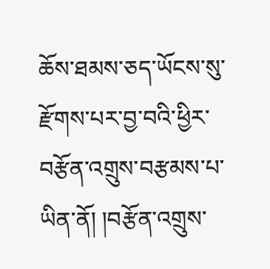ཆོས་ཐམས་ཅད་ཡོངས་སུ་རྫོགས་པར་བྱ་བའི་ཕྱིར་བརྩོན་འགྲུས་བརྩམས་པ་ཡིན་ནོ། །བརྩོན་འགྲུས་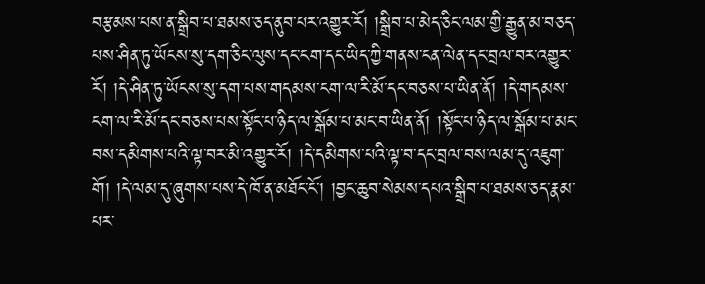བརྩམས་པས་ན་སྒྲིབ་པ་ཐམས་ཅད་ནུབ་པར་འགྱུར་རོ། །སྒྲིབ་པ་མེད་ཅིང་ལམ་གྱི་རྒྱུན་མ་བཅད་པས་ཤིན་ཏུ་ཡོངས་སུ་དག་ཅིང་ལུས་དང་ངག་དང་ཡིད་ཀྱི་གནས་ངན་ལེན་དང་བྲལ་བར་འགྱུར་རོ། །དེ་ཤིན་ཏུ་ཡོངས་སུ་དག་པས་གདམས་ངག་ལ་རི་མོ་དང་བཅས་པ་ཡིན་ནོ། །དེ་གདམས་ངག་ལ་རི་མོ་དང་བཅས་པས་སྟོང་པ་ཉིད་ལ་སྒོམ་པ་མང་བ་ཡིན་ནོ། །སྟོང་པ་ཉིད་ལ་སྒོམ་པ་མང་བས་དམིགས་པའི་ལྟ་བར་མི་འགྱུར་རོ། །དེ་དམིགས་པའི་ལྟ་བ་དང་བྲལ་བས་ལམ་དུ་འཇུག་གོ། །དེ་ལམ་དུ་ཞུགས་པས་དེ་ཁོ་ན་མཐོང་ངོ་། །བྱང་ཆུབ་སེམས་དཔའ་སྒྲིབ་པ་ཐམས་ཅད་རྣམ་པར་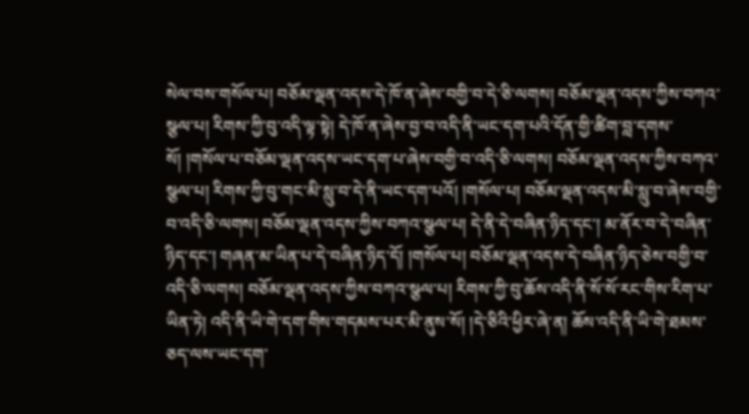སེལ་བས་གསོལ་པ། བཅོམ་ལྡན་འདས་དེ་ཁོ་ན་ཞེས་བགྱི་བ་དེ་ཅི་ལགས། བཅོམ་ལྡན་འདས་ཀྱིས་བཀའ་སྩལ་པ། རིགས་ཀྱི་བུ་འདི་ལྟ་སྟེ། དེ་ཁོ་ན་ཞེས་བྱ་བ་འདི་ནི་ཡང་དག་པའི་དོན་གྱི་ཚིག་བླ་དགས་སོ། །གསོལ་པ་བཅོམ་ལྡན་འདས་ཡང་དག་པ་ཞེས་བགྱི་བ་འདི་ཅི་ལགས། བཅོམ་ལྡན་འདས་ཀྱིས་བཀའ་སྩལ་པ། རིགས་ཀྱི་བུ་གང་མི་སླུ་བ་དེ་ནི་ཡང་དག་པའོ། །གསོལ་པ། བཅོམ་ལྡན་འདས་མི་སླུ་བ་ཞེས་བགྱི་བ་འདི་ཅི་ལགས། བཅོམ་ལྡན་འདས་ཀྱིས་བཀའ་སྩལ་པ། དེ་ནི་དེ་བཞིན་ཉིད་དང་། མ་ནོར་བ་དེ་བཞིན་ཉིད་དང་། གཞན་མ་ཡིན་པ་དེ་བཞིན་ཉིད་དོ། །གསོལ་པ། བཅོམ་ལྡན་འདས་དེ་བཞིན་ཉིད་ཅེས་བགྱི་བ་འདི་ཅི་ལགས། བཅོམ་ལྡན་འདས་ཀྱིས་བཀའ་སྩལ་པ། རིགས་ཀྱི་བུ་ཆོས་འདི་ནི་སོ་སོ་རང་གིས་རིག་པ་ཡིན་ཏེ། འདི་ནི་ཡི་གེ་དག་གིས་གདམས་པར་མི་ནུས་སོ། །དེ་ཅིའི་ཕྱིར་ཞེ་ན། ཆོས་འདི་ནི་ཡི་གེ་ཐམས་ཅད་ལས་ཡང་དག་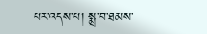པར་འདས་པ། སྨྲ་བ་ཐམས་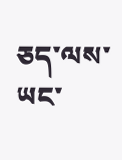ཅད་ལས་ཡང་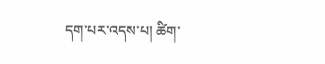དག་པར་འདས་པ། ཚིག་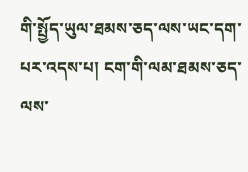གི་སྤྱོད་ཡུལ་ཐམས་ཅད་ལས་ཡང་དག་པར་འདས་པ། ངག་གི་ལམ་ཐམས་ཅད་ལས་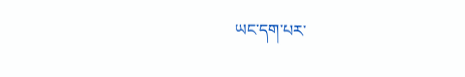ཡང་དག་པར་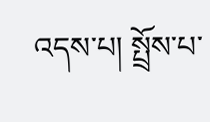འདས་པ། སྤྲོས་པ་